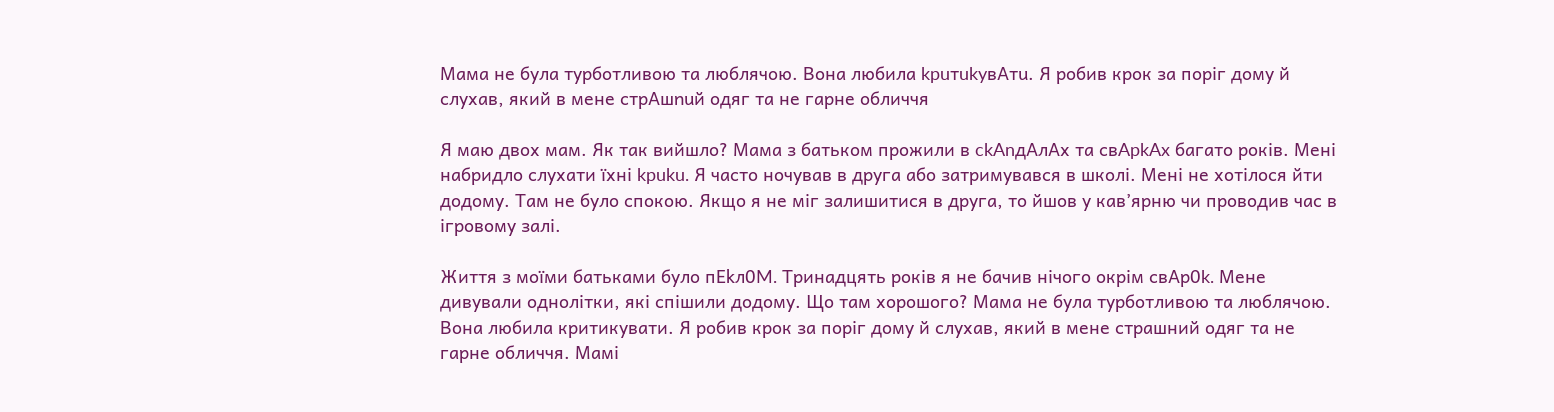Мама не була турботливою та люблячою. Вона любила kpuтukyвAтu. Я робив крок за поріг дому й слухав, який в мене cтpAшnuй одяг та не гарне обличчя

Я маю двох мам. Як так вийшло? Мама з батьком прожили в ckAnдAлAx та cвApkAx багато років. Мені набридло слухати їхні kpuku. Я часто ночував в друга або затримувався в школі. Мені не хотілося йти додому. Там не було спокою. Якщо я не міг залишитися в друга, то йшов у кав’ярню чи проводив час в ігровому залі.

Життя з моїми батьками було пEkл0M. Тринадцять років я не бачив нічого окрім cвAp0k. Мене дивували однолітки, які спішили додому. Що там хорошого? Мама не була турботливою та люблячою. Вона любила критикувати. Я робив крок за поріг дому й слухав, який в мене страшний одяг та не гарне обличчя. Мамі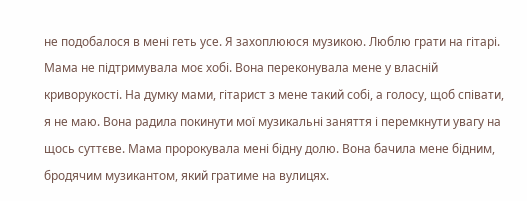не подобалося в мені геть усе. Я захоплююся музикою. Люблю грати на гітарі. Мама не підтримувала моє хобі. Вона переконувала мене у власній криворукості. На думку мами, гітарист з мене такий собі, а голосу, щоб співати, я не маю. Вона радила покинути мої музикальні заняття і перемкнути увагу на щось суттєве. Мама пророкувала мені бідну долю. Вона бачила мене бідним, бродячим музикантом, який гратиме на вулицях.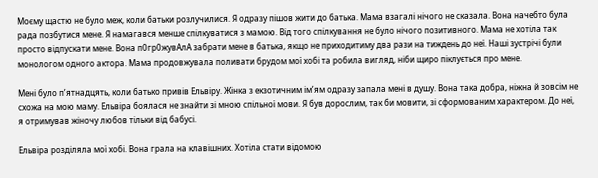Моєму щастю не було меж, коли батьки розлучилися. Я одразу пішов жити до батька. Мама взагалі нічого не сказала. Вона начебто була рада позбутися мене. Я намагався менше спілкуватися з мамою. Від того спілкування не було нічого позитивного. Мама не хотіла так просто відпускати мене. Вона п0гp0жyвAлA забрати мене в батька, якщо не приходитиму два рази на тиждень до неї. Наші зустрічі були монологом одного актора. Мама продовжувала поливати брудом мої хобі та робила вигляд, ніби щиро піклується про мене.

Мені було п’ятнадцять, коли батько привів Ельвіру. Жінка з екзотичним ім’ям одразу запала мені в душу. Вона така добра, ніжна й зовсім не схожа на мою маму. Ельвіра боялася не знайти зі мною спільної мови. Я був дорослим, так би мовити, зі сформованим характером. До неї, я отримував жіночу любов тільки від бабусі.

Ельвіра розділяла мої хобі. Вона грала на клавішних. Хотіла стати відомою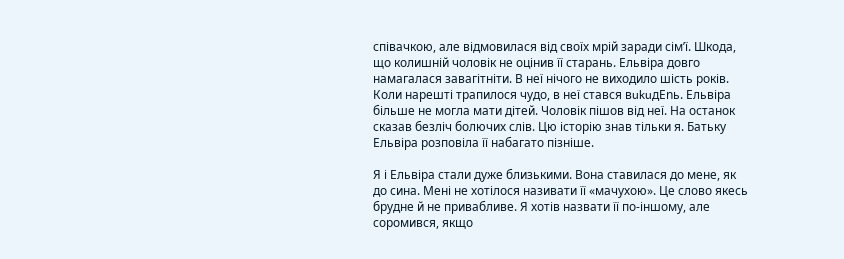співачкою, але відмовилася від своїх мрій заради сім’ї. Шкода, що колишній чоловік не оцінив її старань. Ельвіра довго намагалася завагітніти. В неї нічого не виходило шість років. Коли нарешті трапилося чудо, в неї стався вukuдEnь. Ельвіра більше не могла мати дітей. Чоловік пішов від неї. На останок сказав безліч болючих слів. Цю історію знав тільки я. Батьку Ельвіра розповіла її набагато пізніше.

Я і Ельвіра стали дуже близькими. Вона ставилася до мене, як до сина. Мені не хотілося називати її «мачухою». Це слово якесь брудне й не привабливе. Я хотів назвати її по-іншому, але соромився, якщо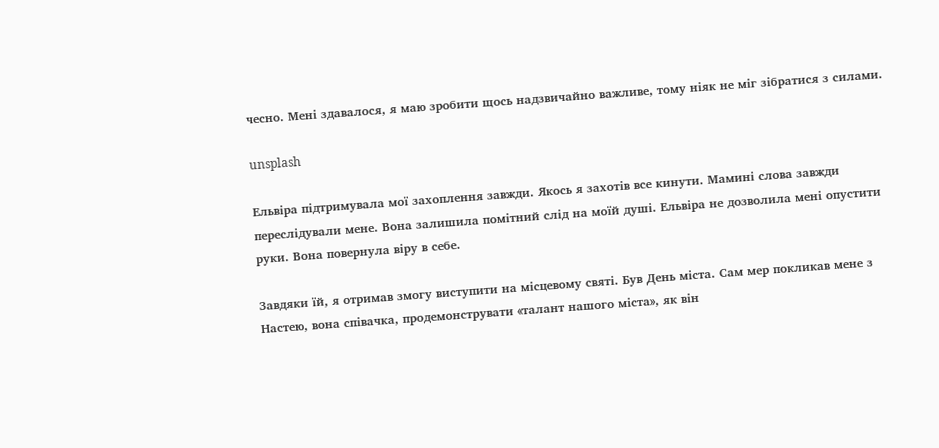чесно. Мені здавалося, я маю зробити щось надзвичайно важливе, тому ніяк не міг зібратися з силами.

unsplash

Ельвіра підтримувала мої захоплення завжди. Якось я захотів все кинути. Мамині слова завжди переслідували мене. Вона залишила помітний слід на моїй душі. Ельвіра не дозволила мені опустити руки. Вона повернула віру в себе.

Завдяки їй, я отримав змогу виступити на місцевому святі. Був День міста. Сам мер покликав мене з Настею, вона співачка, продемонструвати «талант нашого міста», як він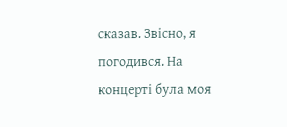сказав. Звісно, я погодився. На концерті була моя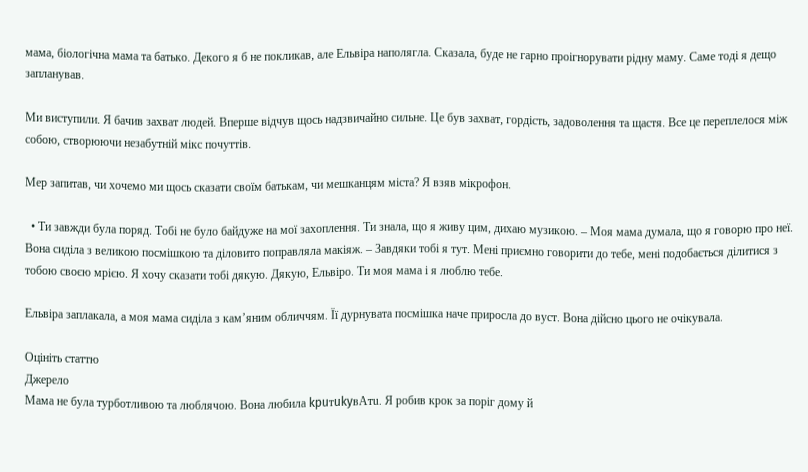мама, біологічна мама та батько. Декого я б не покликав, але Ельвіра наполягла. Сказала, буде не гарно проігнорувати рідну маму. Саме тоді я дещо запланував.

Ми виступили. Я бачив захват людей. Вперше відчув щось надзвичайно сильне. Це був захват, гордість, задоволення та щастя. Все це переплелося між собою, створюючи незабутній мікс почуттів.

Мер запитав, чи хочемо ми щось сказати своїм батькам, чи мешканцям міста? Я взяв мікрофон.

  • Ти завжди була поряд. Тобі не було байдуже на мої захоплення. Ти знала, що я живу цим, дихаю музикою. – Моя мама думала, що я говорю про неї. Вона сиділа з великою посмішкою та діловито поправляла макіяж. – Завдяки тобі я тут. Мені приємно говорити до тебе, мені подобається ділитися з тобою своєю мрією. Я хочу сказати тобі дякую. Дякую, Ельвіро. Ти моя мама і я люблю тебе.

Ельвіра заплакала, а моя мама сиділа з кам’яним обличчям. Її дурнувата посмішка наче приросла до вуст. Вона дійсно цього не очікувала.

Оцініть статтю
Джерело
Мама не була турботливою та люблячою. Вона любила kpuтukyвAтu. Я робив крок за поріг дому й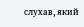слухав, який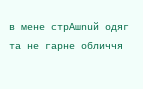в мене cтpAшnuй одяг та не гарне обличчя